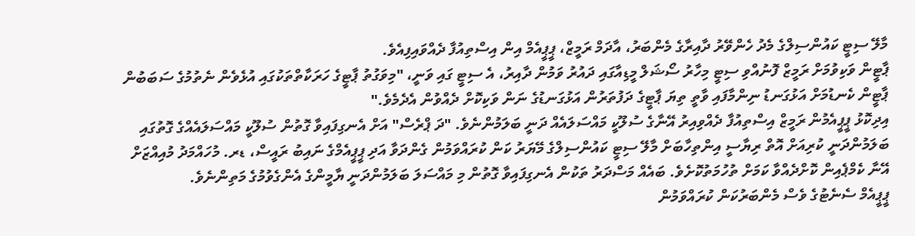މާލޭ ސިޓީ ކައުންސިލްގެ މެދު ހެންވޭރު ދާއިރާގެ މެންބަރު، އާދަމް ރަމީޒް، ޕީޕީއެމް އިން އިސްތިއުފާ ދެއްވައިފިއެވެ.
ޕާޓީން ވަކިވުމަށް ރަމީޒް ފޮނުއްވި ސިޓީ މިހާރު ސޯޝަލް މީޑިއާގައި ދައުރު ވަމުން ދާއިރު، އެ ސިޓީ ގައި ވަނީ، "މިވަގުތު ޕާޓީގެ ހަރަކާތްތަކުގައި އުޅެވެން ނެތުމުގެ ސަބަބުން ޕާޓީން ކެނޑުމަށް އަޅުގަނޑު ނިންމާފައި ވާތީ ތިޔަ ޕާޓީގެ ދަފުތަރުން އަޅުގަނޑުގެ ނަން ވަކިކޮށް ދެއްވުން އެދެމެވެ."
އިދިކޮޅު ޕީޕީއެމުން ރަމީޒް އިސްތިއުފާ ދެއްވިއިރު އޭނާގެ ސުލޫކީ މައްސަލައެއް ދަނީ ބަލަމުންނެވެ. "ދަ ޕްރެސް" އަށް އެނގިފައިވާ ގޮތުން ސުލޫކީ މައްސަލައެއްގެ ގޮތުގައި ބަލަމުންދަނީ ކުރިއަށް އޮތް ރިޔާސީ އިންތިހާބަށް މާލޭ ސިޓީ ކައުންސިލްގެ މޭޔަރު ކަން ކުރައްވަމުން ގެންދަވާ އަދި ޕީޕީއެމްގެ ނައިބު ރައީސް، ޑރ. މުހައްމަދު މުއިއްޒަށް އޭނާ ކެމްޕެއިން ކޮށްދެއްވާ ކަމަށް ތުހުމަތުކޮށެވެ. ބައެއް މަސްދަރު ތަކުން އެނގިފައިވާ ގޮތުން މި މައްސަލަ ބަލަމުންދަނީ ޔާމީންގެ އެންގެވުމުގެ މަތިންނެވެ.
ޕީޕީއެމް ސެނެޓުގެ ވެސް މެންބަރުކަން ކުރައްވަމުން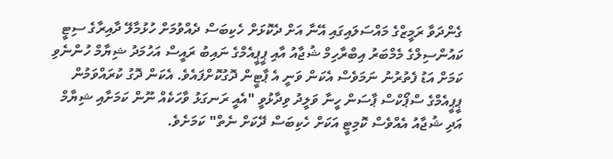ގެންދަވާ ރަމީޒްގެ މައްސަލައިގައި އޭނާ އަށް ދެކޮޅަށް ހެކިބަސް ދެއްވުމަށް ހުޅުމާލޭ ދާއިރާގެ ސިޓީ ކައުންސިލްގެ މެމްބަރު އިބްރާހިމް ޝުޖާއު އާއި ޕީޕީއެމްގެ ނައިބު ރައީސް އަހުމަދު ޝިޔާމް ހުންނެވި ކަމަށް އަޑު ފެތުރުނު ނަމަވެސް އެކަން ވަނީ އެ ޕާޓީން ދޮގުކޮށްފައެވެ. އެކަން ދޮގު ކުރައްވަމުން ޕީޕީއެމްގެ ސްޕޯކްސް ޕާސަން ހީނާ ވަލީދު ވިދާޅުވީ "އެއީ ރަނގަޅު ވާހަކެއް ނޫން ކަމަށާއި ޝިޔާމް އަދި ޝުޖާއު އެއްވެސް ކޮމިޓީ އަކަށް ހެކިބަސް ދޭކަށް ނެތް" ކަމަށެވެ.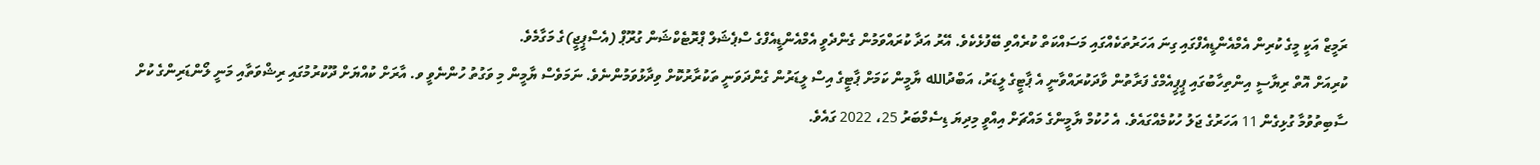ރަމީޒް އަކީ މީގެ ކުރިން އެމްއެންޑީއެފްގައި ގިނަ އަހަރުތަކެއްގައި މަސައްކަތް ކުރެއްވި ބޭފުޅެކެވެ. އޭރު އަދާ ކުރައްވަމުން ގެންދެވީ އެމްއެންޑީއެފްގެ ސްޕެޝަލް ޕްރޮޓެކްޝަން ގުރޫޕް (އެސްޕީޖީ)ގެ މަގާމެވެ.
ކުރިއަށް އޮތް ރިޔާސީ އިންތިހާބުގައި ޕީޕީއެމްގެ ފަރާތުން ވާދަކުރައްވާނީ އެ ޕާޓީގެ ލީޑަރު، އަބްދުالله ޔާމީން ކަމަށް ޕާޓީގެ އިސް ލީޑަރުން ގެންދަވަނީ ތަކުރާރުކޮށް ވިދާޅުވަމުންނެވެ. ނަމަވެސް ޔާމީން މި ވަގުތު ހުންނެވީ ވ. އާރަށް ކުއްޔަށް ދޫކުރުމުގައި ރިޝްވަތާއި މަނީ ލޯންޑަރިންގެ ކުށް ސާބިތުވުމާ ގުޅިގެން 11 އަހަރުގެ ޖަލު ހުކުމެއްގައެވެ. އެ ހުކުމް ޔާމީންގެ މައްޗަށް އިއްވީ މިދިޔަ ޑިސެމްބަރު 25، 2022 ގައެވެ.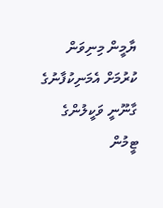ޔާމީން މިނިވަން ކުރުމަށް އެމަނިކުފާނުގެ ގާނޫނީ ވަކީލުންގެ ޓީމުން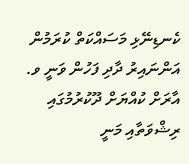ކެނޑިނޭޅި މަސައްކަތް ކުރަމުން އަންނައިރު ދާދި ފަހުން ވަނީ ވ. އާރަށް ކުއްޔަށް ދޫކުރުމުގައި ރިޝްވަތާއި މަނީ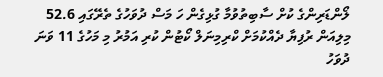ލޯންޑަރިންގެ ކުށް ސާބިތުވުމާ ގުޅިގެން ހަ މަސް ދުވަހުގެ ތެރޭގައި 52.6 މިލިއަން ރުފިޔާ ދެއްކުމަށް ކްރިމިނަލް ކޯޓުން ކުރި އަމުރު މި މަހުގެ 11 ވަނަ ދުވަހު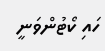ހައި ކޯޓުންވަނީ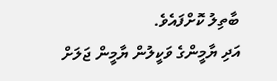ބާތިލު ކޮށްފައެވެ.
އަދި ޔާމީންގެ ވަކީލުން ޔާމީން ޖަލަށް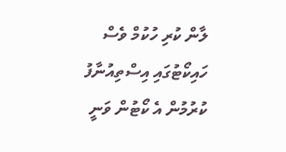ލާން ކުރި ހުކުމް ވެސް ހައިކޯޓުގައި އިސްތިއުނާފު ކުރުމުން އެ ކޯޓުން ވަނީ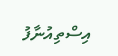އިސްތިއުނާފު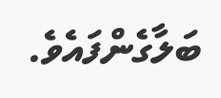ބަލާގެންފައެވެ.